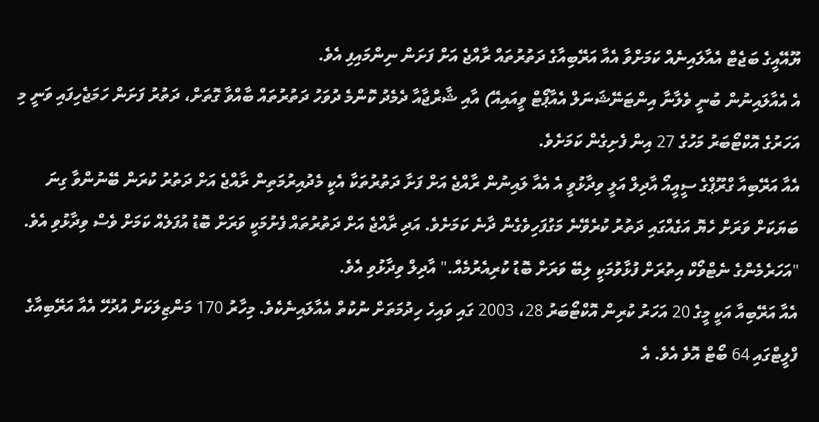ޔޫއޭއީގެ ބަޖެޓް އެއާލައިނެއް ކަމަށްވާ އެއާ އަރޭބިއާގެ ދަތުރުތައް ރާއްޖެ އަށް ފަށަން ނިންމައިފި އެވެ.
އެ އެއާލައިނުން ބުނީ ވެލާނާ އިންޓަނޭޝަނަލް އެއާޕޯޓް ވީއައިއޭ) އާއި ޝާރްޖާއާ ދެމެދު ކޮންމެ ދުވަހު ދަތުރުތައް ބާއްވާ ގޮތަށް، ދަތުރު ފަށަން ހަމަޖެހިފައި ވަނީ މި އަހަރުގެ އޮކްޓޯބަރު މަހުގެ 27 އިން ފެށިގެން ކަމަށެވެ.
އެއާ އަރޭބިއާ ގްރޫޕްގެ ސީއީއޯ އާދިލް އަލީ ވިދާޅުވީ އެ އެއާ ލައިނުން ރާއްޖެ އަށް ފަށާ ދަތުރުތަކާ އެކީ މެދުއިރުމަތިން ރާއްޖެ އަށް ދަތުރު ކުރަން ބޭނުންވާ ގިނަ ބަޔަކަށް ވަރަށް ހެޔޮ އަގެއްގައި ދަތުރު ކުރެވޭނެ މަގުފަހިވެގެން ދާނެ ކަމަށެވެ. އަދި ރާއްޖެ އަށް ދަތުރުތައް ފެށުމަކީ ވަރަށް ބޮޑު އުފަލެއް ކަމަށް ވެސް ވިދާޅުވި އެވެ.
"އަހަރެމެންގެ ނެޓްވޯކް އިތުރަށް ފުޅާވުމަކީ ލިބޭ ވަރަށް ބޮޑު ކުރިއެރުމެއް." އާދިލް ވިދާޅުވި އެވެ.
އެއާ އަރޭބިއާ އަކީ މީގެ 20 އަހަރު ކުރިން އޮކްޓޯބަރު 28، 2003 ގައި ވައިހެ ހިދުމަތަށް ނުކުތް އެއާލައިނެކެވެ. މިހާރު 170 މަންޒިލަކަށް އުދުހޭ އެއާ އަރޭބިއާގެ ފްލީޓްގައި 64 ބޯޓް އޮވެ އެވެ. އެ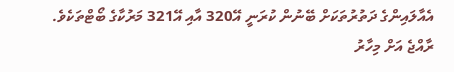އެއާލައިންގެ ދަތުރުތަކަށް ބޭނުން ކުރަނީ އޭ320 އާއި އޭ321 މަރުކާގެ ބޯޓްތަކެވެ.
ރާއްޖެ އަށް މިހާރު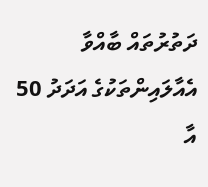ދަތުރުތައް ބާއްވާ އެއާލައިންތަކުގެ އަދަދު 50 އާ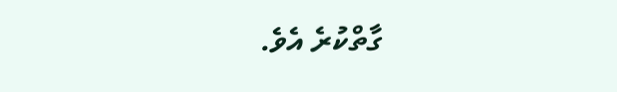ގާތްކުރެ އެވެ.